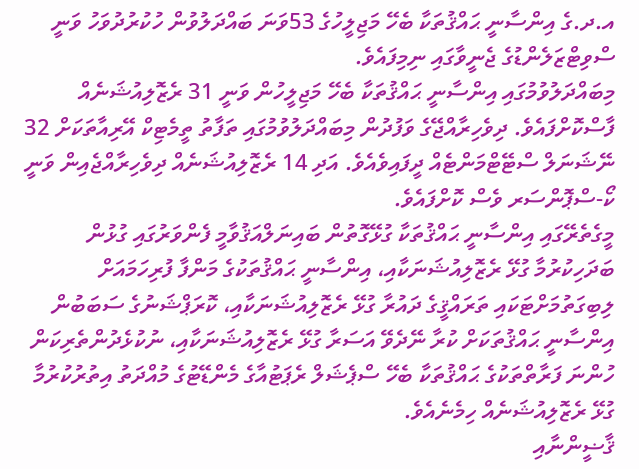އ.ދ.ގެ އިންސާނީ ޙައްޤުތަކާ ބެހޭ މަޖިލީހުގެ 53ވަނަ ބައްދަލުވުން ހުކުރުދުވަހު ވަނީ ސްވިޓްޒަލެންޑުގެ ޖެނީވާގައި ނިމިފައެވެ.
މިބައްދަލުވުމުގައި އިންސާނީ ޙައްޤުތަކާ ބެހޭ މަޖިލީހުން ވަނީ 31 ރެޒޮލިއުޝަނެއް ފާސްކޮށްފައެވެ. ދިވެހިރާއްޖޭގެ ވަފުދުން މިބައްދަލުވުމުގައި ތަފާތު ތީމެޓިކް އޭރިއާތަކަށް 32 ނޭޝަނަލް ސްޓޭޓްމަންޓެއް ދީފައިވެއެވެ. އަދި 14 ރެޒޮލިއުޝަނެއް ދިވެހިރާއްޖެއިން ވަނީ ކޯ-ސްޕޮންސަރ ވެސް ކޮށްފައެވެ.
މީގެތެރޭގައި އިންސާނީ ޙައްޤުތަކާ ގުޅޭގޮތުން ބައިނަލްއަޤުވާމީ ފެންވަރުގައި ގުޅުން ބަދަހިކުރުމާ ގުޅޭ ރެޒޮލިއުޝަނަކާއި، އިންސާނީ ޙައްޤުތަކުގެ މަންފާ ފުރިހަމައަށް ލިބިގަތުމަށްޓަކައި ތަރައްޤީގެ ދައުރާ ގުޅޭ ރެޒޮލިއުޝަނަކާއި، ކޮރަޕްޝަނުގެ ސަބަބުން އިންސާނީ ޙައްޤުތަކަށް ކުރާ ނޭދެވޭ އަސަރާ ގުޅޭ ރެޒޮލިއުޝަނަކާއި، ނުކުޅެދުންތެރިކަން ހުންނަ ފަރާތްތަކުގެ ޙައްޤުތަކާ ބެހޭ ސްޕެޝަލް ރެޕަޓުއާގެ މެންޑޭޓުގެ މުއްދަތު އިތުރުކުރުމާ ގުޅޭ ރެޒޮލިއުޝަނެއް ހިމެނެއެވެ.
ޤާޟީންނާއި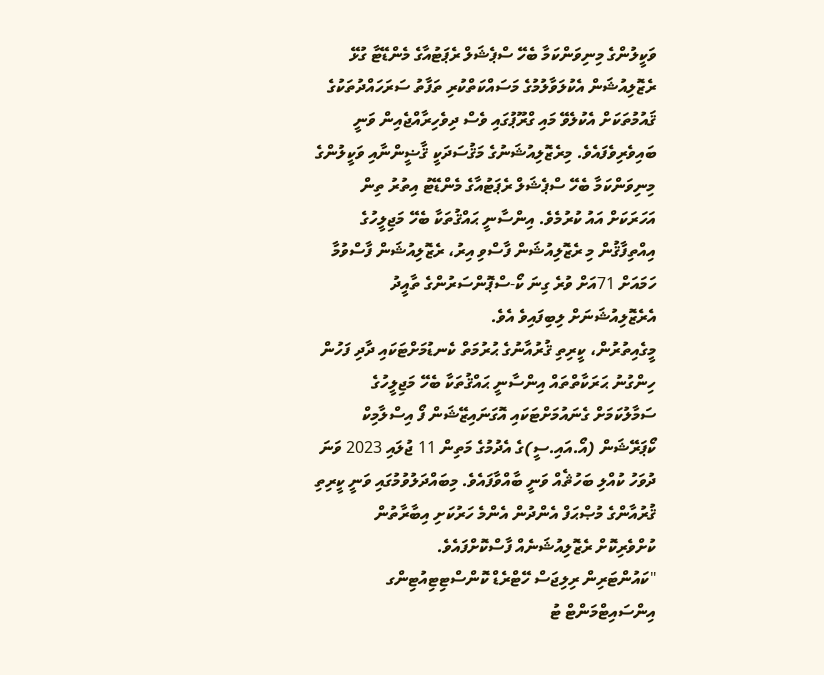ވަކީލުންގެ މިނިވަންކަމާ ބެހޭ ސްޕެޝަލް ރެޕަޓުއާގެ މެންޑޭޓާ ގުޅޭ ރެޒޮލިއުޝަން އެކުލަވާލުމުގެ މަސައްކަތްކުރި ތަފާތު ސަރަހައްދުތަކުގެ ޤައުމުތަކަށް އެކުލެވޭ މައި ގްރޫޕުގައި ވެސް ދިވެހިރާއްޖެއިން ވަނީ ބައިވެރިވެފައެވެ. މިރެޒޮލިއުޝަނުގެ މަޤުސަދަކީ ޤާޟީންނާއި ވަކީލުންގެ މިނިވަންކަމާ ބެހޭ ސްޕެޝަލް ރެޕަޓުއާގެ މެންޑޭޓު އިތުރު ތިން އަހަރަކަށް އައު ކުރުމެވެ. އިންސާނީ ޙައްޤުތަކާ ބެހޭ މަޖިލީހުގެ އިއްތިފާޤުން މި ރެޒޮލިއުޝަން ފާސްވި އިރު، ރެޒޮލިއުޝަން ފާސްވުމާ ހަމައަށް 71އަށް ވުރެ ގިނަ ކޯ-ސްޕޮންސަރުންގެ ތާއީދު އެރެޒޮލިއުޝަނަށް ލިބިފައިވެ އެވެ.
މީގެއިތުރުން، ކީރިތި ޤުރުއާނުގެ ޙުރުމަތް ކެނޑުމަށްޓަކައި ދާދި ފަހުން ހިންގުނު ޙަރަކާތްތައް އިންސާނީ ޙައްޤުތަކާ ބެހޭ މަޖިލީހުގެ ސަމާލުކަމަށް ގެނައުމަށްޓަކައި އޮގަނައިޒޭޝަން ފޯ އިސްލާމިކް ކޯޕަރޭޝަން (އޯ.އައި.ސީ)ގެ އެދުމުގެ މަތިން 11 ޖުލައި 2023 ވަނަ ދުވަހު ކުއްލި ބަހުޘެއް ވަނީ ބާއްވާފައެވެ. މިބައްދަލުވުމުގައި ވަނީ ކީރިތި ޤުރުއާންގެ މުޞްޙަފް އެންދުން އެންމެ ހަރުކަށި އިބާރާތުން ކުށްވެރިކޮށް ރެޒޮލިއުޝަނެއް ފާސްކޮށްފައެވެ.
"ކައުންޓަރިން ރިލިޖަސް ހޭޓްރެޑް ކޮންސްޓިޓިއުޓިންގ އިންސައިޓްމަންޓް ޓު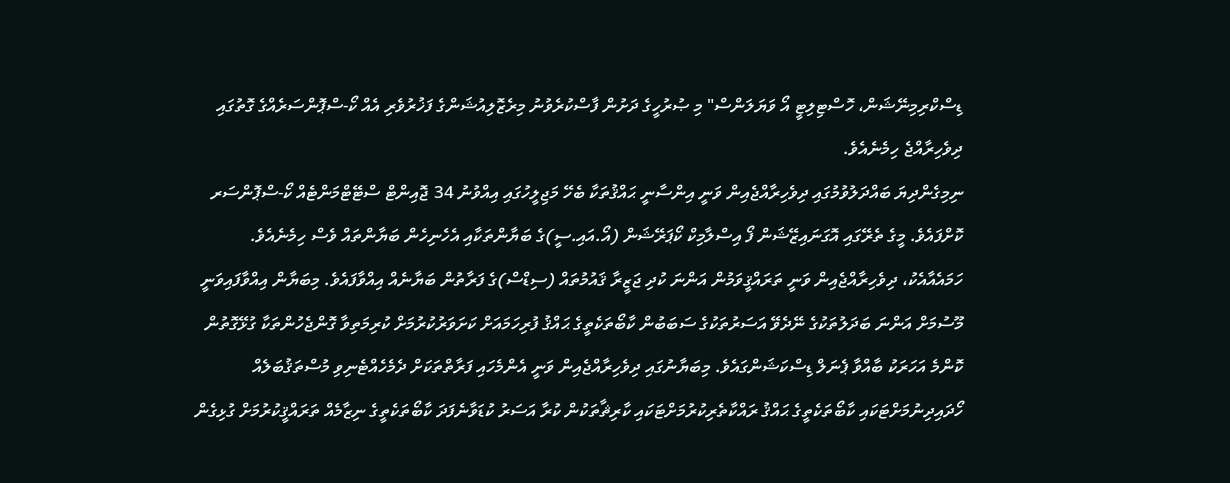ޑިސްކްރިމިނޭޝަން، ހޮސްޓިލިޓީ އޯ ވަޔަލަންސް" މި ޞުރުހީގެ ދަށުން ފާސްކުރެވުނު މިރެޒޮލިއުޝަންގެ ފަޚުރުވެރި އެއް ކޯ-ސްޕޮންސަރެއްގެ ގޮތުގައި ދިވެހިރާއްޖެ ހިމެނެއެވެ.
ނިމިގެންދިޔަ ބައްދަލުވުމުގައި ދިވެހިރާއްޖެއިން ވަނީ އިންސާނީ ޙައްޤުތަކާ ބެހޭ މަޖިލީހުގައި އިއްވުނު 34 ޖޮއިންޓް ސްޓޭޓްމަންޓެއް ކޯ-ސްޕޮންސަރ ކޮށްފައެވެ. މީގެ ތެރޭގައި އޮގަނައިޒޭޝަން ފޯ އިސްލާމިކް ކޯޕަރޭޝަން (އޯ.އައި.ސީ)ގެ ބަޔާންތަކާއި އެހެނިހެން ބަޔާންތައް ވެސް ހިމެނެއެވެ.
ހަމައެއާއެކު، ދިވެހިރާއްޖެއިން ވަނީ ތަރައްޤީވަމުން އަންނަ ކުދި ޖަޒީރާ ޤައުމުތައް (ސިޑްސް)ގެ ފަރާތުން ބަޔާނެއް އިއްވާފައެވެ. މިބަޔާން އިއްވާފައިވަނީ މޫސުމަށް އަންނަ ބަދަލުތަކުގެ ނޭދެވޭ އަސަރުތަކުގެ ސަބަބުން ކާބޯތަކެތީގެ ޙައްޤު ފުރިހަމައަށް ކަށަވަރުކުރުމަށް ކުރިމަތިވާ ގޮންޖެހުންތަކާ ގުޅޭގޮތުން ކޮންމެ އަހަރަކު ބާއްވާ ޕެނަލް ޑިސްކަޝަންގައެވެ. މިބަޔާނުގައި ދިވެހިރާއްޖެއިން ވަނީ އެންމެހައި ފަރާތްތަކަށް ދެމެހެއްޓެނިވި މުސްތަޤުބަލެއް ހޯދައިދިނުމަށްޓަކައި ކާބޯތަކެތީގެ ޙައްޤު ރައްކާތެރިކުރުމަށްޓަކައި ކާރިޘާތަކުން ކުރާ އަސަރު ކުޑަވާނެފަދަ ކާބޯތަކެތީގެ ނިޒާމެއް ތަރައްޤީކުރުމަށް ގުޅިގެން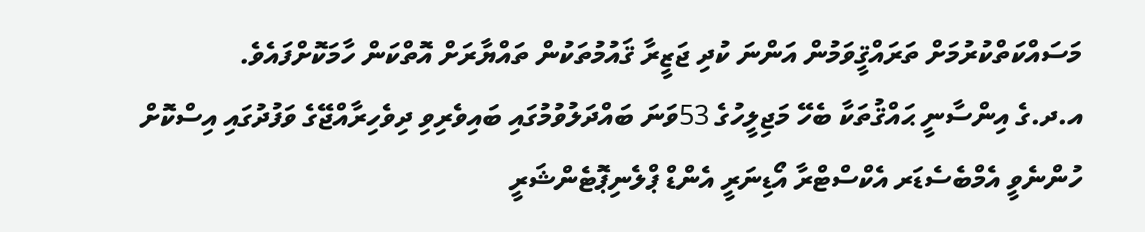މަސައްކަތްކުރުމަށް ތަރައްޤީވަމުން އަންނަ ކުދި ޖަޒީރާ ޤައުމުތަކުން ތައްޔާރަށް އޮތްކަން ހާމަކޮށްފައެވެ.
އ.ދ.ގެ އިންސާނީ ޙައްޤުތަކާ ބެހޭ މަޖިލީހުގެ 53ވަނަ ބައްދަލުވުމުގައި ބައިވެރިވި ދިވެހިރާއްޖޭގެ ވަފުދުގައި އިސްކޮށް ހުންނެވީ އެމްބެސެޑަރ އެކްސްޓްރާ އޯޑިނަރީ އެންޑް ޕްލެނިޕޮޓެންޝަރީ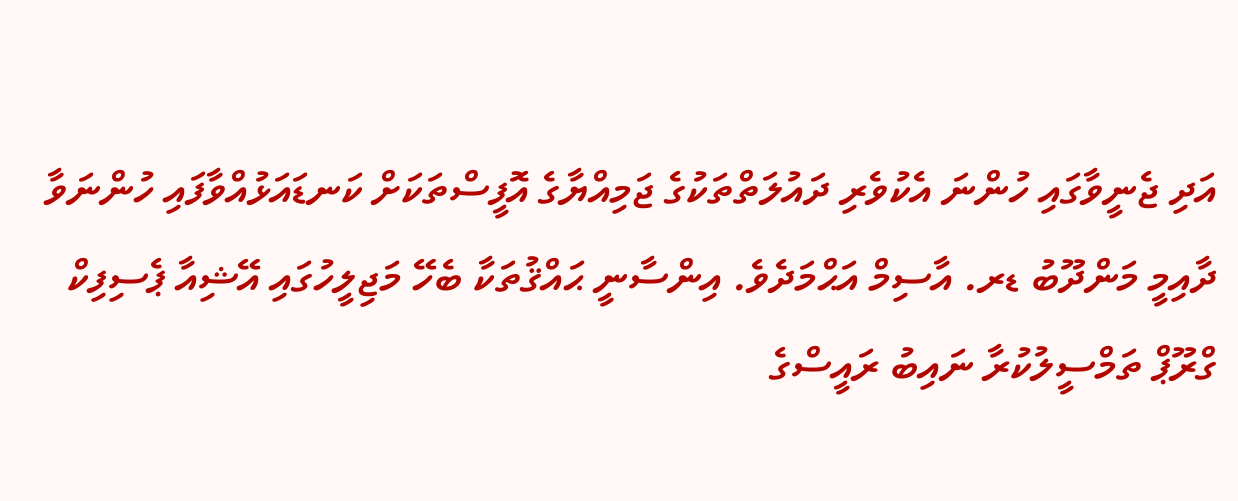އަދި ޖެނީވާގައި ހުންނަ އެކުވެރި ދައުލަތްތަކުގެ ޖަމިއްޔާގެ އޮފީސްތަކަށް ކަނޑައަޅުއްވާފައި ހުންނަވާ ދާއިމީ މަންދޫބު ޑރ. އާސިމް އަޙްމަދެވެ. އިންސާނީ ޙައްޤުތަކާ ބެހޭ މަޖިލީހުގައި އޭޝިއާ ޕެސިފިކް ގްރޫޕް ތަމްސީލުކުރާ ނައިބު ރައީސްގެ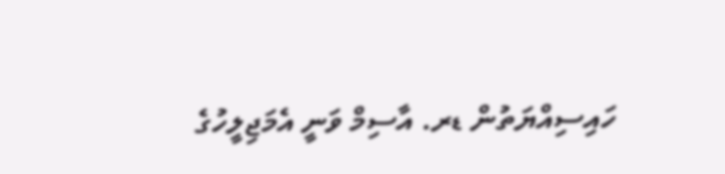ހައިސިއްޔަތުން ޑރ. އާސިމް ވަނީ އެމަޖިލީހުގެ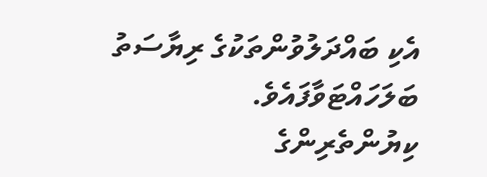އެކި ބައްދަލުވުންތަކުގެ ރިޔާސަތު ބަލަހައްޓަވާފައެވެ.
ކިޔުންތެރިންގެ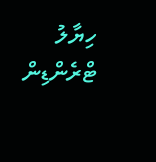ހިޔާލު
ޓްރެންޑިން